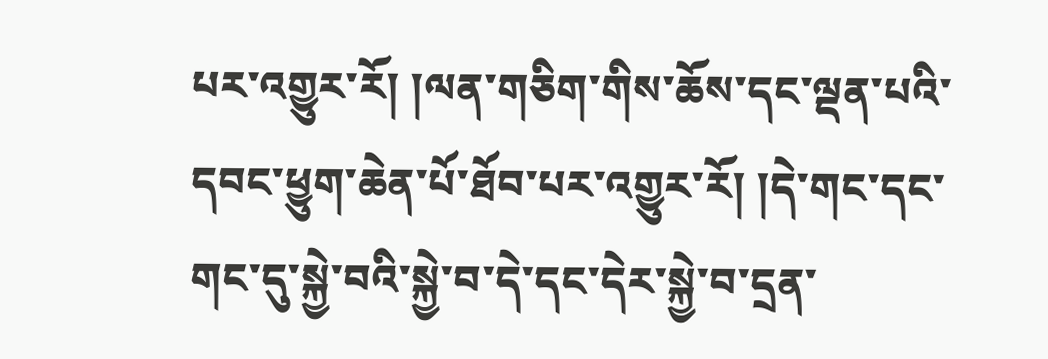པར་འགྱུར་རོ། །ལན་གཅིག་གིས་ཆོས་དང་ལྡན་པའི་དབང་ཕྱུག་ཆེན་པོ་ཐོབ་པར་འགྱུར་རོ། །དེ་གང་དང་གང་དུ་སྐྱེ་བའི་སྐྱེ་བ་དེ་དང་དེར་སྐྱེ་བ་དྲན་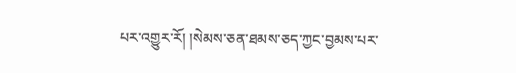པར་འགྱུར་རོ། །སེམས་ཅན་ཐམས་ཅད་ཀྱང་བྱམས་པར་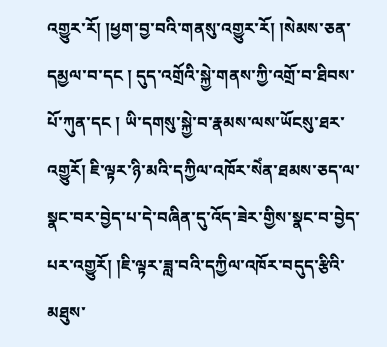འགྱུར་རོ། །ཕྱག་བྱ་བའི་གནསུ་འགྱུར་རོ། །སེམས་ཅན་དམྱལ་བ་དང ། དུད་འགྲོའི་སྐྱེ་གནས་ཀྱི་འགྲོ་བ་ཐིབས་པོ་ཀུན་དང ། ཡི་དགསུ་སྐྱེ་བ་རྣམས་ལས་ཡོངསུ་ཐར་འགྱུརོ། ཇི་ལྟར་ཉི་མའི་དཀྱིལ་འཁོར་སེཾན་ཐམས་ཅད་ལ་སྣང་བར་བྱེད་པ་དེ་བཞིན་དུ་འོད་ཟེར་གྱིས་སྣང་བ་བྱེད་པར་འགྱུརོ། །ཇི་ལྟར་ཟླ་བའི་དཀྱིལ་འཁོར་བདུད་རྩིའི་མཐུས་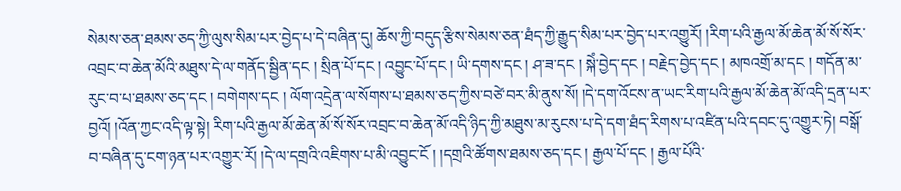སེམས་ཅན་ཐམས་ཅད་ཀྱི་ལུས་སིམ་པར་བྱེད་པ་དེ་བཞིན་དུ། ཆོས་ཀྱི་བདུད་རྩིས་སེམས་ཅན་ཐཾད་ཀྱི་རྒྱུད་སིམ་པར་བྱེད་པར་འགྱུརོ། །རིག་པའི་རྒྱལ་མོ་ཆེན་མོ་སོ་སོར་འབྲང་བ་ཆེན་མོའི་མཐུས་དེ་ལ་གནོད་སྦྱིན་དང ། སྲིན་པོ་དང ། འབྱུང་པོ་དང ། ཡི་དགས་དང ། ཤ་ཟ་དང ། སྐེཾ་བྱེད་དང ། བརྗེད་བྱེད་དང ། མཁའགྲོ་མ་དང ། གདོན་མ་རུང་བ་པ་ཐམས་ཅད་དང ། བགེགས་དང ། ལོག་འདྲེན་ལ་སོགས་པ་ཐམས་ཅད་ཀྱིས་བཙེ་བར་མི་ནུས་སོ། །དེ་དག་འོངས་ན་ཡང་རིག་པའི་རྒྱལ་མོ་ཆེན་མོ་འདི་དྲན་པར་བྱའོ། །འོན་ཀྱང་འདི་ལྟ་སྟེ། རིག་པའི་རྒྱལ་མོ་ཆེན་མོ་སོ་སོར་འབྲང་བ་ཆེན་མོ་འདི་ཉིད་ཀྱི་མཐུས་མ་རུངས་པ་དེ་དག་ཐཾད་རིགས་པ་འཛིན་པའི་དབང་དུ་འགྱུར་ཏེ། བསྒོ་བ་བཞིན་དུ་ངག་ཉན་པར་འགྱུར་རོ། །དེ་ལ་དགྲའི་འཇིགས་པ་མི་འབྱུང་ངོ ། །དགྲའི་ཚོགས་ཐམས་ཅད་དང ། རྒྱལ་པོ་དང ། རྒྱལ་པོའི་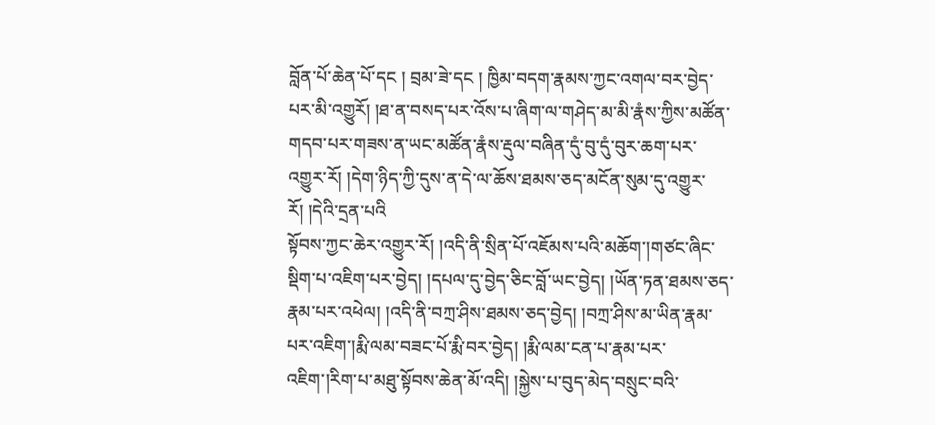བློན་པོ་ཆེན་པོ་དང ། བྲམ་ཟེ་དང ། ཁྱིམ་བདག་རྣམས་ཀྱང་འགལ་བར་བྱེད་པར་མི་འགྱུརོ། །ཐ་ན་བསད་པར་འོས་པ་ཞིག་ལ་གཤེད་མ་མི་རྣཾས་ཀྱིས་མཚོན་གདབ་པར་གཟས་ན་ཡང་མཚོན་རྣཾས་རྡུལ་བཞིན་དུཾ་བུ་དུཾ་བུར་ཆག་པར་འགྱུར་རོ། །དེག་ཉིད་ཀྱི་དུས་ན་དེ་ལ་ཆོས་ཐམས་ཅད་མངོན་སུམ་དུ་འགྱུར་རོ། །དེའི་དྲན་པའི
སྟོབས་ཀྱང་ཆེར་འགྱུར་རོ། །འདི་ནི་སྲིན་པོ་འཇོམས་པའི་མཆོག་།གཙང་ཞིང་སྡིག་པ་འཇིག་པར་བྱེད། །དཔལ་དུ་བྱེད་ཅིང་བློ་ཡང་བྱེད། །ཡོན་ཏན་ཐམས་ཅད་རྣམ་པར་འཕེལ། །འདི་ནི་བཀྲ་ཤིས་ཐམས་ཅད་བྱེད། །བཀྲ་ཤིས་མ་ཡིན་རྣམ་པར་འཇིག་།རྨི་ལམ་བཟང་པོ་རྨི་བར་བྱེད། །རྨི་ལམ་ངན་པ་རྣམ་པར་འཇིག་།རིག་པ་མཐུ་སྟོབས་ཆེན་མོ་འདི། །སྐྱེས་པ་བུད་མེད་བསྲུང་བའི་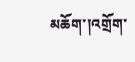མཆོག་།འགྲོག་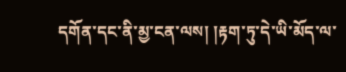དགོན་དང་ནི་མྱ་ངན་ལས། །རྟག་ཏུ་དེ་ཡི་མོད་ལ་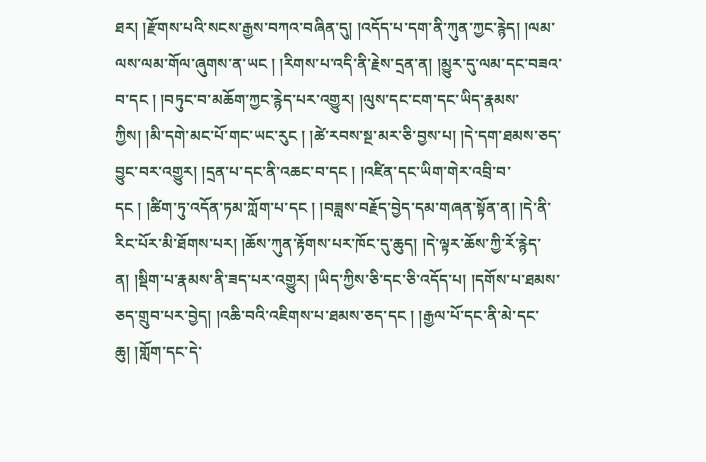ཐར། །རྫོགས་པའི་སངས་རྒྱས་བཀའ་བཞིན་དུ། །འདོད་པ་དག་ནི་ཀུན་ཀྱང་རྙེད། །ལམ་ལས་ལམ་གོལ་ཞུགས་ན་ཡང ། །རིགས་པ་འདི་ནི་རྗེས་དྲན་ན། །མྱུར་དུ་ལམ་དང་བཟའ་བ་དང ། །བཏུང་བ་མཆོག་ཀྱང་རྙེད་པར་འགྱུར། །ལུས་དང་ངག་དང་ཡིད་རྣམས་ཀྱིས། །མི་དགེ་མང་པོ་གང་ཡང་རུང ། །ཚེ་རབས་སྔ་མར་ཅི་བྱས་པ། །དེ་དག་ཐམས་ཅད་བྱུང་བར་འགྱུར། །དྲན་པ་དང་ནི་འཆང་བ་དང ། །འཛིན་དང་ཡིག་གེར་འབྲི་བ་དང ། །ཚིག་ཏུ་འདོན་ཏམ་ཀློག་པ་དང ། །བཟླས་བརྗོད་བྱེད་དམ་གཞན་སྟོན་ན། །དེ་ནི་རིང་པོར་མི་ཐོགས་པར། །ཆོས་ཀུན་རྟོགས་པར་ཁོང་དུ་ཆུད། །དེ་ལྟར་ཆོས་ཀྱི་རོ་རྙེད་ན། །སྡིག་པ་རྣམས་ནི་ཟད་པར་འགྱུར། །ཡིད་ཀྱིས་ཅི་དང་ཅི་འདོད་པ། །དགོས་པ་ཐམས་ཅད་གྲུབ་པར་བྱེད། །འཆི་བའི་འཇིགས་པ་ཐམས་ཅད་དང ། །རྒྱལ་པོ་དང་ནི་མེ་དང་ཆུ། །གློག་དང་དེ་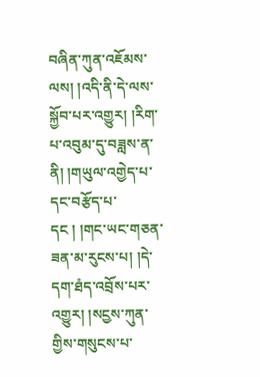བཞིན་ཀུན་འཇོམས་ལས། །འདི་ནི་དེ་ལས་སྐྱོབ་པར་འགྱུར། །རིག་པ་འབུམ་དུ་བཟླས་ན་ནི། །གཡུལ་འགྱེད་པ་དང་བརྩོད་པ་དང ། །གང་ཡང་གཅན་ཟན་མ་རུངས་པ། །དེ་དག་ཐཾད་འབྲོས་པར་འགྱུར། །སངྱས་ཀུན་གྱིས་གསུངས་པ་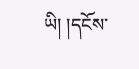ཡི། །དངོས་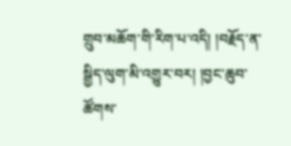གྲུབ་མཆོག་གི་རིག་པ་འདི། །བརྗོད་ན་སྒྱིད་ལུག་མི་འགྱུར་བར། །བྱང་ཆུབ་ཚོགས་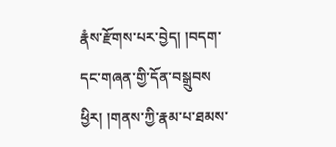རྣཾས་རྫོགས་པར་བྱེད། །བདག་དང་གཞན་གྱི་དོན་བསྒྲུབས
ཕྱིར། །གནས་ཀྱི་རྣམ་པ་ཐམས་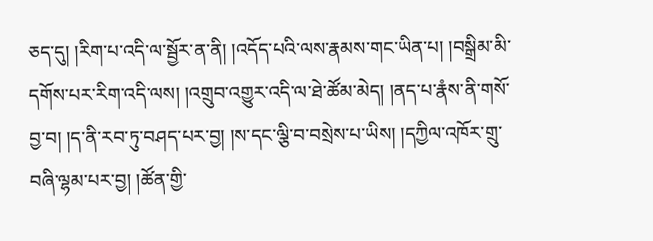ཅད་དུ། །རིག་པ་འདི་ལ་སྦྱོར་ན་ནི། །འདོད་པའི་ལས་རྣམས་གང་ཡིན་པ། །བསྒྲིམ་མི་དགོས་པར་རིག་འདི་ལས། །འགྲུབ་འགྱུར་འདི་ལ་ཐེ་ཚོམ་མེད། །ནད་པ་རྣཾས་ནི་གསོ་བྱ་བ། །ད་ནི་རབ་ཏུ་བཤད་པར་བྱ། །ས་དང་ལྕི་བ་བསྲེས་པ་ཡིས། །དཀྱིལ་འཁོར་གྲུ་བཞི་ལྷམ་པར་བྱ། །ཚོན་གྱི་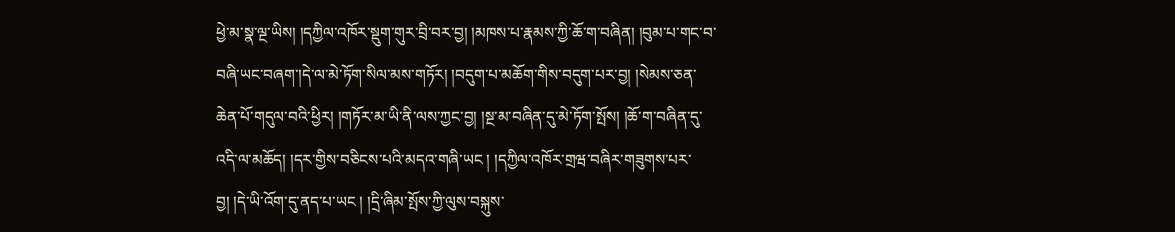ཕྱེ་མ་སྣ་ལྔ་ཡིས། །དཀྱིལ་འཁོར་སྡུག་གུར་བྲི་བར་བྱ། །མཁས་པ་རྣམས་ཀྱི་ཆོ་ག་བཞིན། །བུམ་པ་གང་བ་བཞི་ཡང་བཞག་།དེ་ལ་མེ་ཏོག་སིལ་མས་གཏོར། །བདུག་པ་མཆོག་གིས་བདུག་པར་བྱ། །སེམས་ཅན་ཆེན་པོ་གདུལ་བའི་ཕྱིར། །གཏོར་མ་ཡི་ནི་ལས་ཀྱང་བྱ། །སྔ་མ་བཞིན་དུ་མེ་ཏོག་སྤོས། །ཆོ་ག་བཞིན་དུ་འདི་ལ་མཆོད། །དར་གྱིས་བཅིངས་པའི་མདའ་གཞི་ཡང ། །དཀྱིལ་འཁོར་གྲཝ་བཞིར་གཟུགས་པར་བྱ། །དེ་ཡི་འོག་དུ་ནད་པ་ཡང ། །དྲི་ཞིམ་སྤོས་ཀྱི་ལུས་བསྐུས་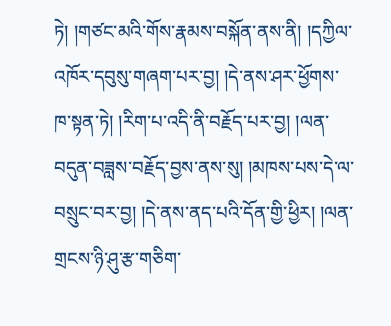ཏེ། །གཙང་མའི་གོས་རྣམས་བསྐོན་ནས་ནི། །དཀྱིལ་འཁོར་དབུསུ་གཞག་པར་བྱ། །དེ་ནས་ཤར་ཕྱོགས་ཁ་སྟན་ཏེ། །རིག་པ་འདི་ནི་བརྗོད་པར་བྱ། །ལན་བདུན་བཟླས་བརྗོད་བྱས་ནས་སུ། །མཁས་པས་དེ་ལ་བསྲུང་བར་བྱ། །དེ་ནས་ནད་པའི་དོན་གྱི་ཕྱིར། །ལན་གྲངས་ཉི་ཤུ་རྩ་གཅིག་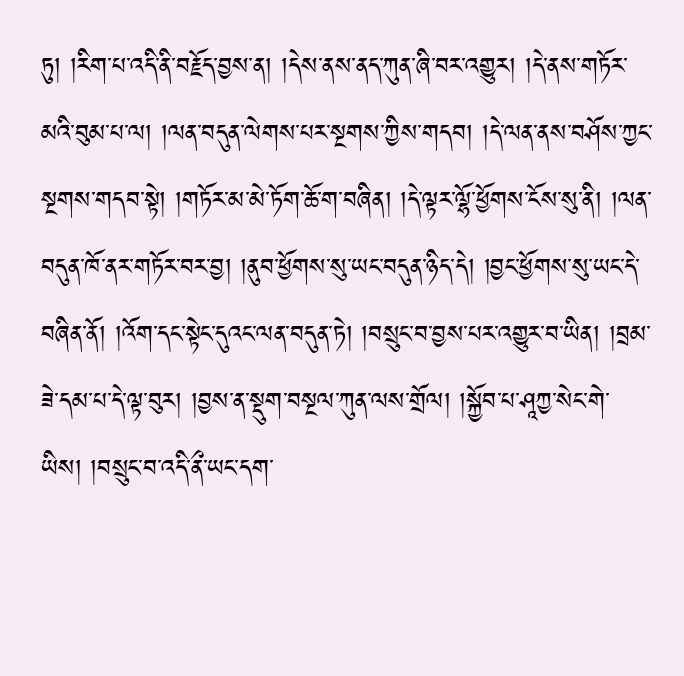ཏུ། །རིག་པ་འདི་ནི་བརྗོད་བྱས་ན། །དེས་ནས་ནད་ཀུན་ཞི་བར་འགྱུར། །དེ་ནས་གཏོར་མའི་བུམ་པ་ལ། །ལན་བདུན་ལེགས་པར་སྔགས་ཀྱིས་གདབ། །དེ་ལན་ནས་བཤོས་ཀྱང་སྔགས་གདབ་སྟེ། །གཏོར་མ་མེ་ཏོག་ཆོ་ག་བཞིན། །དེ་ལྟར་ལྷོ་ཕྱོགས་ངོས་སུ་ནི། །ལན་བདུན་ཁོ་ནར་གཏོར་བར་བྱ། །ནུབ་ཕྱོགས་སུ་ཡང་བདུན་ཉིད་དེ། །བྱང་ཕྱོགས་སུ་ཡང་དེ་བཞིན་ནོ། །འོག་དང་སྟེང་དུའང་ལན་བདུན་ཏེ། །བསྲུང་བ་བྱས་པར་འགྱུར་བ་ཡིན། །བྲམ་ཟེ་དམ་པ་དེ་ལྟ་བུར། །བྱས་ན་སྡུག་བསྔལ་ཀུན་ལས་གྲོལ། །སྐྱོབ་པ་ཤཱཀྱ་སེང་གེ་ཡིས། །བསྲུང་བ་འདི་ནྀ་ཡང་དག་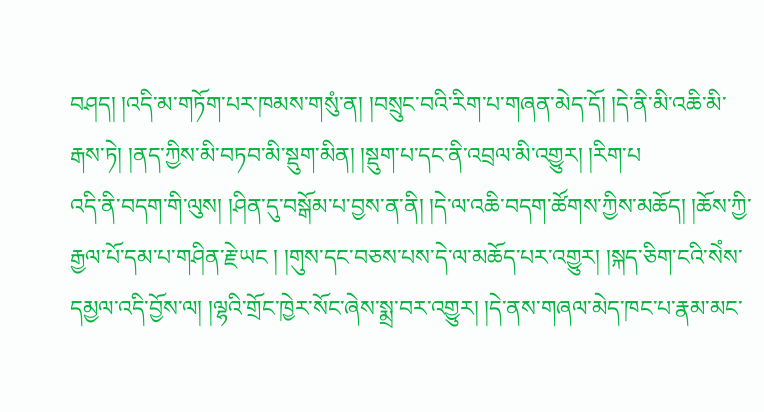བཤད། །འདི་མ་གཏོག་པར་ཁམས་གསུཾ་ན། །བསྲུང་བའི་རིག་པ་གཞན་མེད་དོ། །དེ་ནི་མི་འཆི་མི་རྒས་ཏེ། །ནད་ཀྱིས་མི་བཏབ་མི་སྡུག་མིན། །སྡུག་པ་དང་ནི་འབྲལ་མི་འགྱུར། །རིག་པ
འདི་ནི་བདག་གི་ལུས། །ཤིན་དུ་བསྒོམ་པ་བྱས་ན་ནི། །དེ་ལ་འཆི་བདག་ཚོགས་ཀྱིས་མཆོད། །ཆོས་ཀྱི་རྒྱལ་པོ་དམ་པ་གཤིན་རྗེ་ཡང ། །གུས་དང་བཅས་པས་དེ་ལ་མཆོད་པར་འགྱུར། །སྐད་ཅིག་ངའི་སེཾས་དམྱལ་འདི་བྱོས་ལ། །ལྷའི་གྲོང་ཁྱེར་སོང་ཞེས་སྨྲ་བར་འགྱུར། །དེ་ནས་གཞལ་མེད་ཁང་པ་རྣམ་མང་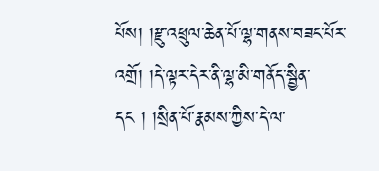པོས། །རྫུ་འཕྲུལ་ཆེན་པོ་ལྷ་གནས་བཟང་པོར་འགྲོ། །དེ་ལྟར་དེར་ནི་ལྷ་མི་གནོད་སྦྱིན་དང ། །སྲིན་པོ་རྣམས་ཀྱིས་དེ་ལ་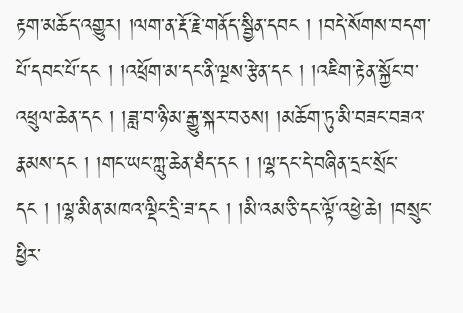རྟག་མཆོད་འགྱུར། །ལག་ན་རྡོ་རྗེ་གནོད་སྦྱིན་དབང ། །བདེ་སོགས་བདག་པོ་དབང་པོ་དང ། །འཕྲོག་མ་དང་ནི་ལྔས་རྩེན་དང ། །འཇིག་རྟེན་སྐྱོང་བ་འཕྲུལ་ཆེན་དང ། །ཟླ་བ་ཉི་མ་རྒྱུ་སྐར་བཅས། །མཆོག་ཏུ་མི་བཟང་བཟའ་རྣམས་དང ། །གང་ཡང་ཀླུ་ཆེན་ཐཾད་དང ། །ལྷ་དང་དེ་བཞིན་དྲང་སྲོང་དང ། །ལྷ་མིན་མཁའ་ལྡིང་དྲི་ཟ་དང ། །མི་འམ་ཅི་དང་ལྟོ་འཕྱེ་ཆེ། །བསྲུང་ཕྱིར་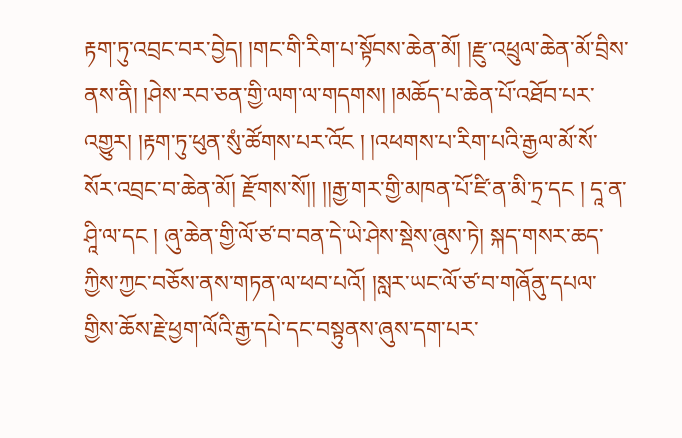རྟག་ཏུ་འབྲང་བར་བྱེད། །གང་གི་རིག་པ་སྟོབས་ཆེན་མོ། །རྫུ་འཕྲུལ་ཆེན་མོ་བྲིས་ནས་ནི། །ཤེས་རབ་ཅན་གྱི་ལག་ལ་གདགས། །མཆོད་པ་ཆེན་པོ་འཐོབ་པར་འགྱུར། །རྟག་ཏུ་ཕུན་སུཾ་ཚོགས་པར་འོང ། །འཕགས་པ་རིག་པའི་རྒྱལ་མོ་སོ་སོར་འབྲང་བ་ཆེན་མོ། རྫོགས་སོ།། །།རྒྱ་གར་གྱི་མཁན་པོ་ཛི་ན་མི་ཏྲ་དང ། དཱ་ན་ཤཱི་ལ་དང ། ཞུ་ཆེན་གྱི་ལོ་ཙ་བ་བན་དེ་ཡེ་ཤེས་སྡེས་ཞུས་ཏེ། སྐད་གསར་ཆད་ཀྱིས་ཀྱང་བཅོས་ནས་གཏན་ལ་ཕབ་པའོ། །སླར་ཡང་ལོ་ཙ་བ་གཞོནུ་དཔལ་གྱིས་ཆོས་རྗེ་ཕྱག་ལོའི་རྒྱ་དཔེ་དང་བསྟུནས་ཞུས་དག་པར་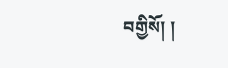བགྱིསོ། །